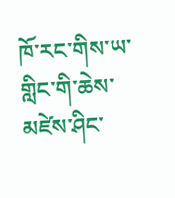ཁོ་རང་གིས་ཡ་གླིང་གི་ཆེས་མཛེས་ཤིང་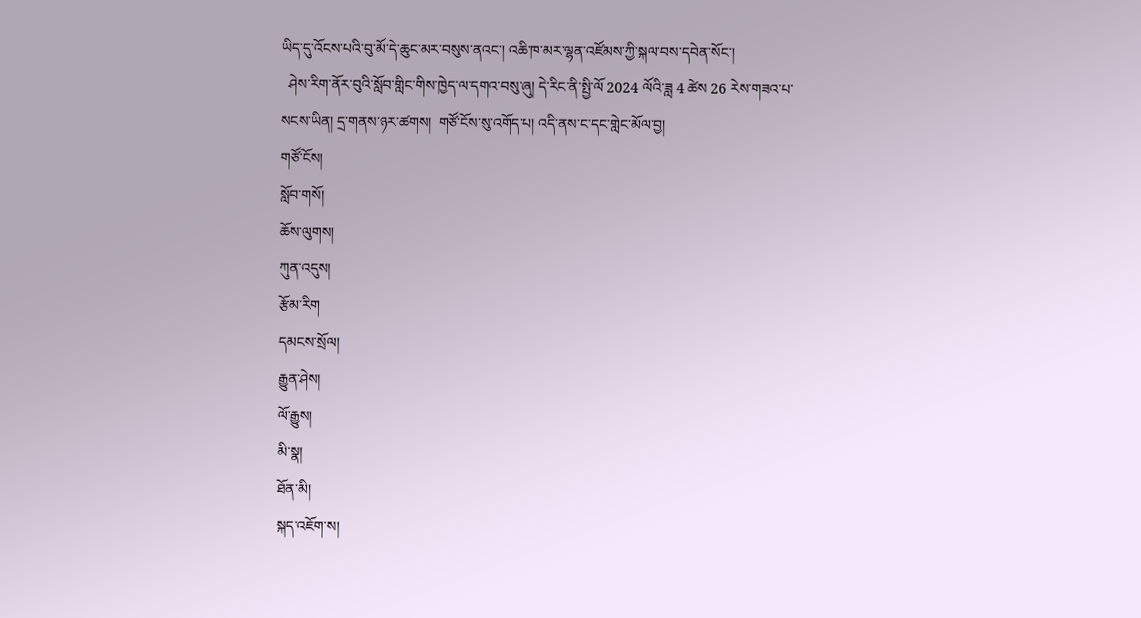ཡིད་དུ་འོངས་པའི་བུ་མོ་དེ་ཆུང་མར་བསུས་ནའང་། འཆི་ཁ་མར་ལྷན་འཛོམས་ཀྱི་སྐལ་བས་དབེན་སོང་།
  ཤེས་རིག་ནོར་བུའི་སློབ་གླིང་གིས་ཁྱེད་ལ་དགའ་བསུ་ཞུ། དེ་རིང་ནི་སྤྱི་ལོ 2024 ལོའི་ཟླ 4 ཚེས 26 རེས་གཟའ་པ་སངས་ཡིན། དྲ་གནས་ཉར་ཚགས།  གཙོ་ངོས་སུ་འགོད་པ། འདི་ནས་ང་དང་གླེང་མོལ་བྱ།
གཙོ་ངོས།
སློབ་གསོ།
ཆོས་ལུགས།
ཀུན་འདུས།
རྩོམ་རིག
དམངས་སྲོལ།
རྒྱུན་ཤེས།
ལོ་རྒྱུས།
མི་སྣ།
ཐོན་མི།
སྐད་འཇོག་ས།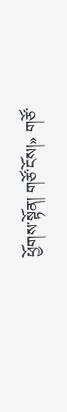ཕྱོགས་སྟོན། གཙོ་ངོས།» གཙོ་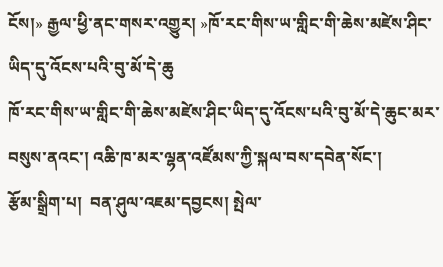ངོས།» རྒྱལ་ཕྱི་ནང་གསར་འགྱུར། »ཁོ་རང་གིས་ཡ་གླིང་གི་ཆེས་མཛེས་ཤིང་ཡིད་དུ་འོངས་པའི་བུ་མོ་དེ་ཆུ
ཁོ་རང་གིས་ཡ་གླིང་གི་ཆེས་མཛེས་ཤིང་ཡིད་དུ་འོངས་པའི་བུ་མོ་དེ་ཆུང་མར་བསུས་ནའང་། འཆི་ཁ་མར་ལྷན་འཛོམས་ཀྱི་སྐལ་བས་དབེན་སོང་།
རྩོམ་སྒྲིག་པ།  བན་ཤུལ་འཇམ་དབྱངས། སྤེལ་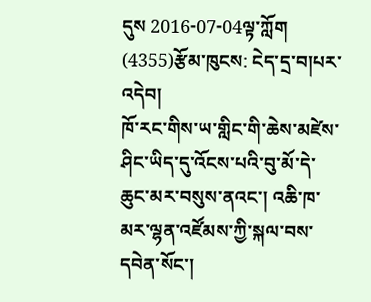དུས 2016-07-04ལྟ་ཀློག (4355)རྩོམ་ཁུངས: ངེད་དྲ་བ།པར་འདེབ།
ཁོ་རང་གིས་ཡ་གླིང་གི་ཆེས་མཛེས་ཤིང་ཡིད་དུ་འོངས་པའི་བུ་མོ་དེ་ཆུང་མར་བསུས་ནའང་། འཆི་ཁ་མར་ལྷན་འཛོམས་ཀྱི་སྐལ་བས་དབེན་སོང་།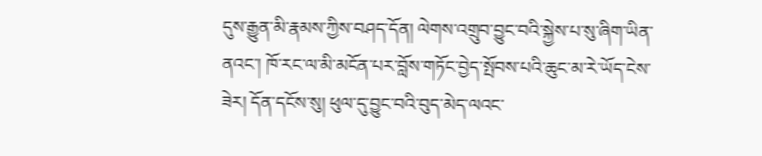དུས་རྒྱུན་མི་རྣམས་ཀྱིས་བཤད་དོན། ལེགས་འགྲུབ་བྱུང་བའི་སྐྱེས་པ་སུ་ཞིག་ཡིན་ནའང་། ཁོ་རང་ལ་མི་མངོན་པར་བློས་གཏོང་བྱེད་སྤོབས་པའི་ཆུང་མ་རེ་ཡོད་ངེས་ཟེར། དོན་དངོས་སུ། ཕུལ་དུ་བྱུང་བའི་བུད་མེད་ལའང་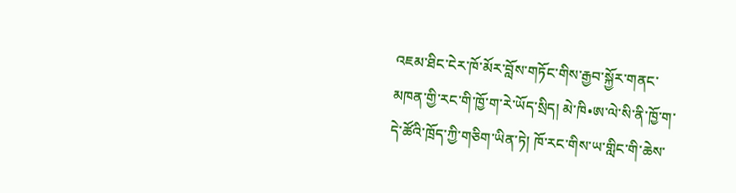འཇམ་ཐིང་ངེར་ཁོ་མོར་བློས་གཏོང་གིས་རྒྱབ་སྐྱོར་གནང་མཁན་གྱི་རང་གི་ཁྱོ་ག་རེ་ཡོད་སྲིད། མེ་ཁི•ཨ་ལེ་སི་ནི་ཁྱོ་ག་དེ་ཚོའི་ཁྲོད་ཀྱི་གཅིག་ཡིན་ཏེ། ཁོ་རང་གིས་ཡ་གླིང་གི་ཆེས་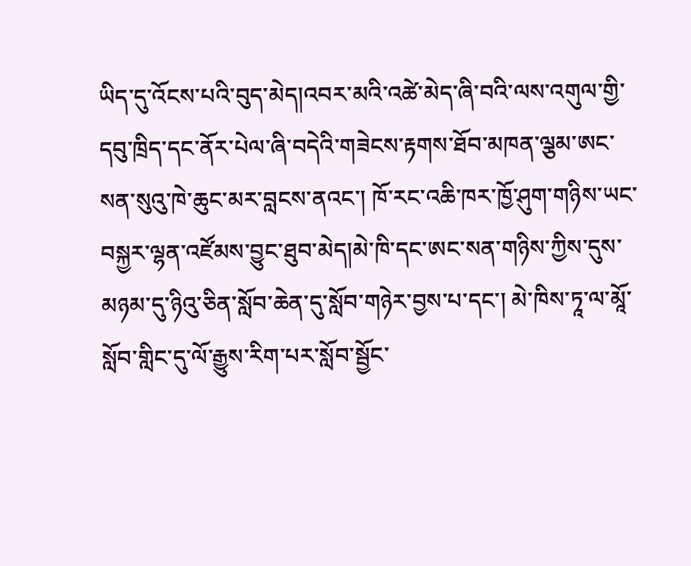ཡིད་དུ་འོངས་པའི་བུད་མེད།འབར་མའི་འཚེ་མེད་ཞི་བའི་ལས་འགུལ་གྱི་དབུ་ཁྲིད་དང་ནོར་པེལ་ཞི་བདེའི་གཟེངས་རྟགས་ཐོབ་མཁན་ལྕམ་ཨང་སན་སུའུ་ཁེ་ཆུང་མར་བླངས་ནའང་། ཁོ་རང་འཆི་ཁར་ཁྱོ་ཤུག་གཉིས་ཡང་བསྐྱར་ལྷན་འཛོམས་བྱུང་ཐུབ་མེད།མེ་ཁི་དང་ཨང་སན་གཉིས་ཀྱིས་དུས་མཉམ་དུ་ཉིའུ་ཅིན་སློབ་ཆེན་དུ་སློབ་གཉེར་བྱས་པ་དང་། མེ་ཁིས་ཏཱ་ལ་མཱོ་སློབ་གླིང་དུ་ལོ་རྒྱུས་རིག་པར་སློབ་སྦྱོང་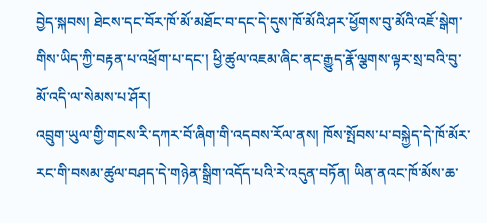བྱེད་སྐབས། ཐེངས་དང་བོར་ཁོ་མོ་མཐོང་བ་དང་དེ་དུས་ཁོ་མོའི་ཤར་ཕྱོགས་བུ་མོའི་འཇོ་སྒེག་གིས་ཡིད་ཀྱི་བརྟན་པ་འཕྲོག་པ་དང་། ཕྱི་ཚུལ་འཇམ་ཞིང་ནང་རྒྱུད་རྣོ་ལྕགས་ལྟར་སྲ་བའི་བུ་མོ་འདི་ལ་སེམས་པ་ཤོར།
འབྲུག་ཡུལ་གྱི་གངས་རི་དཀར་བོ་ཞིག་གི་འདབས་རོལ་ནས། ཁོས་སྤོབས་པ་བསྐྱེད་དེ་ཁོ་མོར་རང་གི་བསམ་ཚུལ་བཤད་དེ་གཉེན་སྒྲིག་འདོད་པའི་རེ་འདུན་བཏོན། ཡིན་ནའང་ཁོ་མོས་ཆ་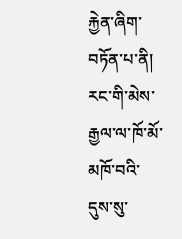རྐྱེན་ཞིག་བཏོན་པ་ནི། རང་གི་མེས་རྒྱལ་ལ་ཁོ་མོ་མཁོ་བའི་དུས་སུ་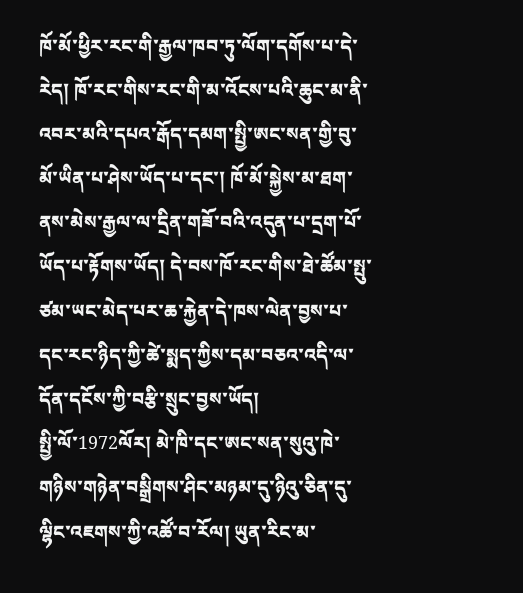ཁོ་མོ་ཕྱིར་རང་གི་རྒྱལ་ཁབ་ཏུ་ལོག་དགོས་པ་དེ་རེད། ཁོ་རང་གིས་རང་གི་མ་འོངས་པའི་ཆུང་མ་ནི་འབར་མའི་དཔའ་རྒོད་དམག་སྤྱི་ཨང་སན་གྱི་བུ་མོ་ཡིན་པ་ཤེས་ཡོད་པ་དང་། ཁོ་མོ་སྐྱེས་མ་ཐག་ནས་མེས་རྒྱལ་ལ་དྲིན་གཟོ་བའི་འདུན་པ་དྲག་པོ་ཡོད་པ་རྟོགས་ཡོད། དེ་བས་ཁོ་རང་གིས་ཐེ་ཚོམ་སྤུ་ཙམ་ཡང་མེད་པར་ཆ་རྐྱེན་དེ་ཁས་ལེན་བྱས་པ་དང་རང་ཉིད་ཀྱི་ཚེ་སྨད་ཀྱིས་དམ་བཅའ་འདི་ལ་དོན་དངོས་ཀྱི་བརྩི་སྲུང་བྱས་ཡོད།
སྤྱི་ལོ་1972ལོར། མེ་ཁི་དང་ཨང་སན་སུའུ་ཁེ་གཉིས་གཉེན་བསྒྲིགས་ཤིང་མཉམ་དུ་ཉིའུ་ཅིན་དུ་ལྷིང་འཇགས་ཀྱི་འཚོ་བ་རོལ། ཡུན་རིང་མ་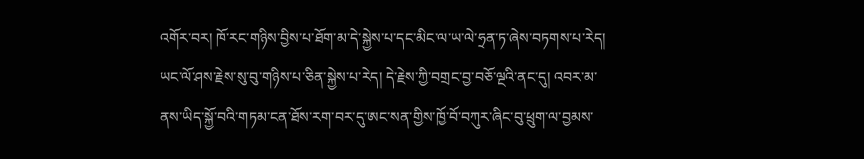འགོར་བར། ཁོ་རང་གཉིས་བྱིས་པ་ཐོག་མ་དེ་སྐྱེས་པ་དང་མིང་ལ་ཡ་ལེ་ཧྲན་ཏ་ཞེས་བཏགས་པ་རེད། ཡང་ལོ་ཤས་རྗེས་སུ་བུ་གཉིས་པ་ཅིན་སྐྱེས་པ་རེད། དེ་རྗེས་ཀྱི་བགྲང་བྱ་བཅོ་ལྔའི་ནང་དུ། འབར་མ་ནས་ཡིད་སྐྱོ་བའི་གཏམ་ངན་ཐོས་རག་བར་དུ་ཨང་སན་གྱིས་ཁྱོ་བོ་བཀུར་ཞིང་བུ་ཕྲུག་ལ་བྱམས་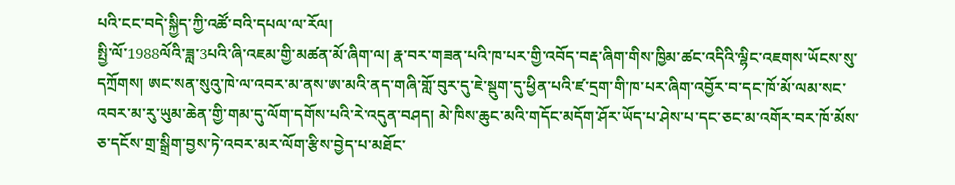པའི་ངང་བདེ་སྐྱིད་ཀྱི་འཚོ་བའི་དཔལ་ལ་རོལ།
སྤྱི་ལོ་1988ལོའི་ཟླ་3པའི་ཞི་འཇམ་གྱི་མཚན་མོ་ཞིག་ལ། རྣ་བར་གཟན་པའི་ཁ་པར་གྱི་འབོད་བརྡ་ཞིག་གིས་ཁྱིམ་ཚང་འདིའི་ལྷིང་འཇགས་ཡོངས་སུ་དཀྲོགས། ཨང་སན་སུའུ་ཁེ་ལ་འབར་མ་ནས་ཨ་མའི་ནད་གཞི་གློ་བུར་དུ་ཇེ་སྡུག་དུ་ཕྱིན་པའི་ཛ་དྲག་གི་ཁ་པར་ཞིག་འབྱོར་བ་དང་ཁོ་མོ་ལམ་སང་འབར་མ་རུ་ཡུམ་ཆེན་གྱི་གམ་དུ་ལོག་དགོས་པའི་རེ་འདུན་བཤད། མེ་ཁིས་ཆུང་མའི་གདོང་མདོག་ཤོར་ཡོད་པ་ཤེས་པ་དང་ཅང་མ་འགོར་བར་ཁོ་མོས་ཅ་དངོས་གྲ་སྒྲིག་བྱས་ཏེ་འབར་མར་ལོག་རྩིས་བྱེད་པ་མཐོང་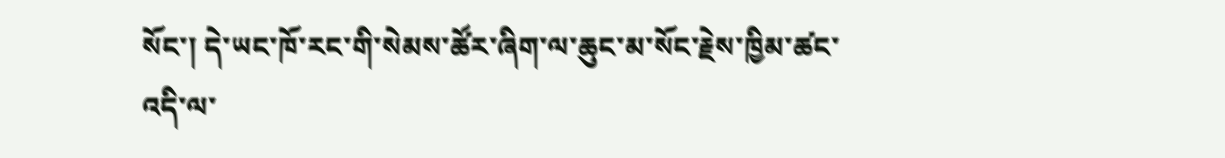སོང་། དེ་ཡང་ཁོ་རང་གི་སེམས་ཚོར་ཞིག་ལ་ཆུང་མ་སོང་རྗེས་ཁྱིམ་ཚང་འདི་ལ་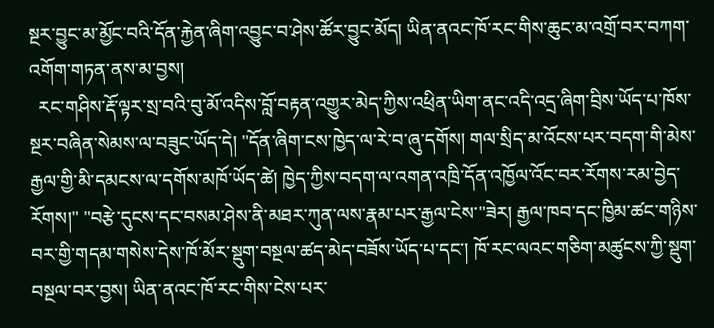སྔར་བྱུང་མ་མྱོང་བའི་དོན་རྐྱེན་ཞིག་འབྱུང་བ་ཤེས་ཚོར་བྱུང་མོད། ཡིན་ནའང་ཁོ་རང་གིས་ཆུང་མ་འགྲོ་བར་བཀག་འགོག་གཏན་ནས་མ་བྱས།
  རང་གཤིས་རྡོ་ལྟར་སྲ་བའི་བུ་མོ་འདིས་བློ་བརྟན་འགྱུར་མེད་ཀྱིས་འཕྲིན་ཡིག་ནང་འདི་འདྲ་ཞིག་བྲིས་ཡོད་པ་ཁོས་སྔར་བཞིན་སེམས་ལ་བཟུང་ཡོད་དེ། "དོན་ཞིག་ངས་ཁྱེད་ལ་རེ་བ་ཞུ་དགོས། གལ་སྲིད་མ་འོངས་པར་བདག་གི་མེས་རྒྱལ་གྱི་མི་དམངས་ལ་དགོས་མཁོ་ཡོད་ཚེ། ཁྱེད་ཀྱིས་བདག་ལ་འགན་འཁྲི་དོན་འཁྱོལ་འོང་བར་རོགས་རམ་བྱེད་རོགས།" "བརྩེ་དུངས་དང་བསམ་ཤེས་ནི་མཐར་ཀུན་ལས་རྣམ་པར་རྒྱལ་ངེས་"ཟེར། རྒྱལ་ཁབ་དང་ཁྱིམ་ཚང་གཉིས་བར་གྱི་གདམ་གསེས་དེས་ཁོ་མོར་སྡུག་བསྔལ་ཚད་མེད་བཟོས་ཡོད་པ་དང་། ཁོ་རང་ལའང་གཅིག་མཚུངས་ཀྱི་སྡུག་བསྔལ་བར་བྱས། ཡིན་ནའང་ཁོ་རང་གིས་ངེས་པར་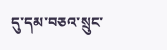དུ་དམ་བཅའ་སྲུང་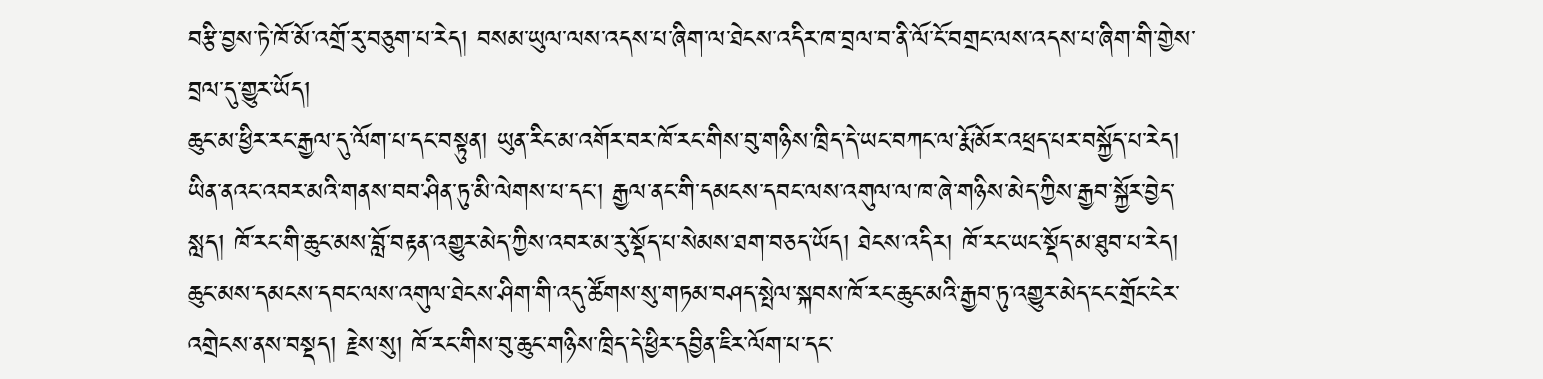བརྩི་བྱས་ཏེ་ཁོ་མོ་འགྲོ་རུ་བཅུག་པ་རེད། བསམ་ཡུལ་ལས་འདས་པ་ཞིག་ལ་ཐེངས་འདིར་ཁ་བྲལ་བ་ནི་ལོ་ངོ་བགྲང་ལས་འདས་པ་ཞིག་གི་གྱེས་བྲལ་དུ་གྱུར་ཡོད།
ཆུང་མ་ཕྱིར་རང་རྒྱལ་དུ་ལོག་པ་དང་བསྟུན། ཡུན་རིང་མ་འགོར་བར་ཁོ་རང་གིས་བུ་གཉིས་ཁྲིད་དེ་ཡང་བཀང་ལ་རྨོ་མོར་འཕྲད་པར་བསྐྱོད་པ་རེད། ཡིན་ནའང་འབར་མའི་གནས་བབ་ཤིན་ཏུ་མི་ལེགས་པ་དང་། རྒྱལ་ནང་གི་དམངས་དབང་ལས་འགུལ་ལ་ཁ་ཞེ་གཉིས་མེད་ཀྱིས་རྒྱབ་སྐྱོར་བྱེད་སླད། ཁོ་རང་གི་ཆུང་མས་བློ་བརྟན་འགྱུར་མེད་ཀྱིས་འབར་མ་རུ་སྡོད་པ་སེམས་ཐག་བཅད་ཡོད། ཐེངས་འདིར། ཁོ་རང་ཡང་སྡོད་མ་ཐུབ་པ་རེད། ཆུང་མས་དམངས་དབང་ལས་འགུལ་ཐེངས་ཤིག་གི་འདུ་ཚོགས་སུ་གཏམ་བཤད་སྤེལ་སྐབས་ཁོ་རང་ཆུང་མའི་རྒྱབ་ཏུ་འགྱུར་མེད་ངང་གྲོང་ངེར་འགྲེངས་ནས་བསྡད། རྗེས་སུ། ཁོ་རང་གིས་བུ་ཆུང་གཉིས་ཁྲིད་དེ་ཕྱིར་དབྱིན་ཇིར་ལོག་པ་དང་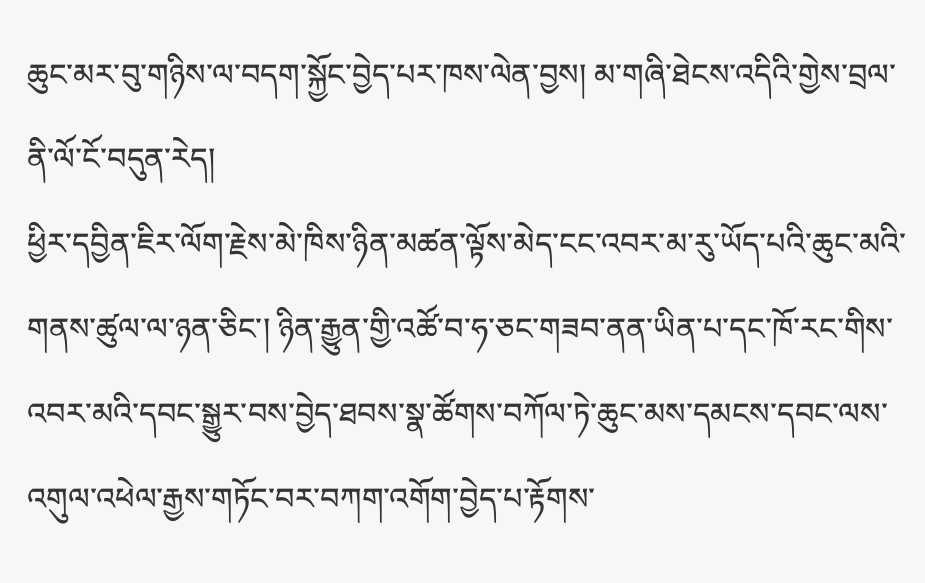ཆུང་མར་བུ་གཉིས་ལ་བདག་སྐྱོང་བྱེད་པར་ཁས་ལེན་བྱས། མ་གཞི་ཐེངས་འདིའི་གྱེས་བྲལ་ནི་ལོ་ངོ་བདུན་རེད།
ཕྱིར་དབྱིན་ཇིར་ལོག་རྗེས་མེ་ཁིས་ཉིན་མཚན་ལྟོས་མེད་ངང་འབར་མ་རུ་ཡོད་པའི་ཆུང་མའི་གནས་ཚུལ་ལ་ཉན་ཅིང་། ཉིན་རྒྱུན་གྱི་འཚོ་བ་ཧ་ཅང་གཟབ་ནན་ཡིན་པ་དང་ཁོ་རང་གིས་འབར་མའི་དབང་སྒྱུར་བས་བྱེད་ཐབས་སྣ་ཚོགས་བཀོལ་ཏེ་ཆུང་མས་དམངས་དབང་ལས་འགུལ་འཕེལ་རྒྱས་གཏོང་བར་བཀག་འགོག་བྱེད་པ་རྟོགས་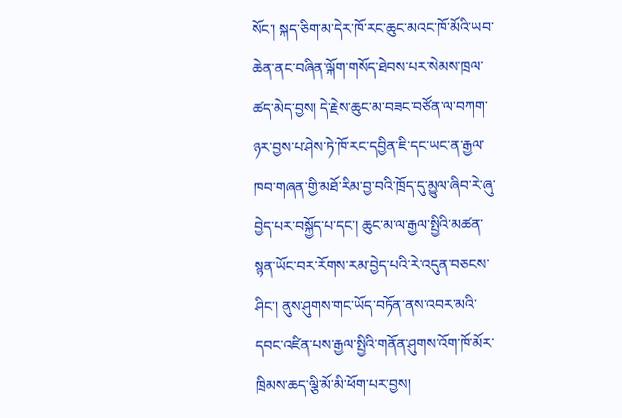སོང་། སྐད་ཅིག་མ་དེར་ཁོ་རང་ཆུང་མའང་ཁོ་མོའི་ཡབ་ཆེན་ནང་བཞིན་ལྐོག་གསོད་ཐེབས་པར་སེམས་ཁྲལ་ཚད་མེད་བྱས། དེ་རྗེས་ཆུང་མ་བཟང་བཙོན་ལ་བཀག་ཉར་བྱས་པ་ཤེས་ཏེ་ཁོ་རང་དབྱིན་ཇི་དང་ཡང་ན་རྒྱལ་ཁབ་གཞན་གྱི་མཐོ་རིམ་བྱ་བའི་ཁྲོད་དུ་མྱུལ་ཞིབ་རེ་ཞུ་བྱེད་པར་བསྐྱོད་པ་དང་། ཆུང་མ་ལ་རྒྱལ་སྤྱིའི་མཚན་སྙན་ཡོང་བར་རོགས་རམ་བྱེད་པའི་རེ་འདུན་བཅངས་ཤིང་། ནུས་ཤུགས་གང་ཡོད་བཏོན་ནས་འབར་མའི་དབང་འཛིན་པས་རྒྱལ་སྤྱིའི་གནོན་ཤུགས་འོག་ཁོ་མོར་ཁྲིམས་ཆད་ལྕི་མོ་མི་ཕོག་པར་བྱས།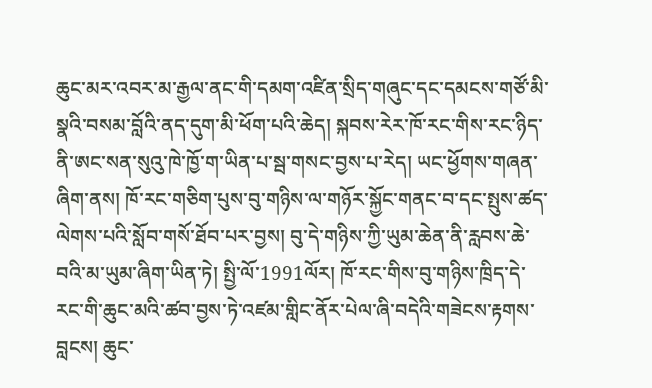ཆུང་མར་འབར་མ་རྒྱལ་ནང་གི་དམག་འཛིན་སྲིད་གཞུང་དང་དམངས་གཙོ་མི་སྣའི་བསམ་བློའི་ནད་དུག་མི་ཕོག་པའི་ཆེད། སྐབས་རེར་ཁོ་རང་གིས་རང་ཉིད་ནི་ཨང་སན་སུའུ་ཁེ་ཁྱོ་ག་ཡིན་པ་སྦ་གསང་བྱས་པ་རེད། ཡང་ཕྱོགས་གཞན་ཞིག་ནས། ཁོ་རང་གཅིག་པུས་བུ་གཉིས་ལ་གཉོར་སྐྱོང་གནང་བ་དང་སྤུས་ཚད་ལེགས་པའི་སློབ་གསོ་ཐོབ་པར་བྱས། བུ་དེ་གཉིས་ཀྱི་ཡུམ་ཆེན་ནི་རླབས་ཆེ་བའི་མ་ཡུམ་ཞིག་ཡིན་ཏེ། སྤྱི་ལོ་1991ལོར། ཁོ་རང་གིས་བུ་གཉིས་ཁྲིད་དེ་རང་གི་ཆུང་མའི་ཚབ་བྱས་ཏེ་འཛམ་གླིང་ནོར་པེལ་ཞི་བདེའི་གཟེངས་རྟགས་བླངས། ཆུང་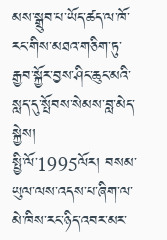མས་སྒྲུབ་པ་ཡོད་ཚད་ལ་ཁོ་རང་གིས་མཐའ་གཅིག་ཏུ་རྒྱབ་སྐྱོར་བྱས་ཤིང་ཆུང་མའི་སླད་དུ་སྤོབས་སེམས་བླ་མེད་སྐྱེས།
སྤྱི་ལོ་1995ལོར། བསམ་ཡུལ་ལས་འདས་པ་ཞིག་ལ་མེ་ཁིས་རང་ཉིད་འབར་མར་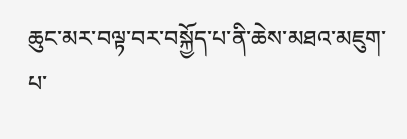ཆུང་མར་བལྟ་བར་བསྐྱོད་པ་ནི་ཆེས་མཐའ་མཇུག་པ་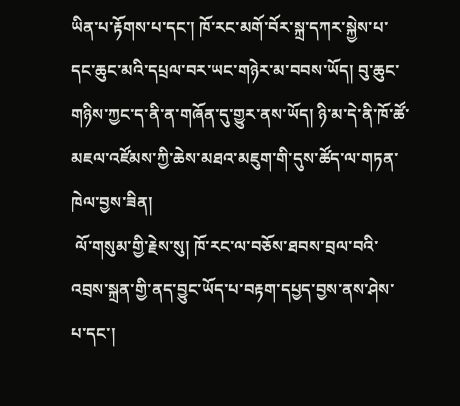ཡིན་པ་རྟོགས་པ་དང་། ཁོ་རང་མགོ་བོར་སྐྲ་དཀར་སྐྱེས་པ་དང་ཆུང་མའི་དཔྲལ་བར་ཡང་གཉེར་མ་བབས་ཡོད། བུ་ཆུང་གཉིས་ཀྱང་ད་ནི་ན་གཞོན་དུ་གྱུར་ནས་ཡོད། ཉི་མ་དེ་ནི་ཁོ་ཚོ་མཇལ་འཛོམས་ཀྱི་ཆེས་མཐའ་མཇུག་གི་དུས་ཚོད་ལ་གཏན་ཁེལ་བྱས་ཟིན།
 ལོ་གསུམ་གྱི་རྗེས་སུ། ཁོ་རང་ལ་བཅོས་ཐབས་བྲལ་བའི་འབྲས་སྐྲན་གྱི་ནད་བྱུང་ཡོད་པ་བརྟག་དཔྱད་བྱས་ནས་ཤེས་པ་དང་།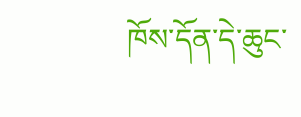ཁོས་དོན་དེ་ཆུང་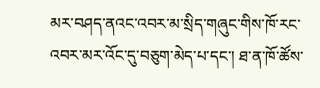མར་བཤད་ནའང་འབར་མ་སྲིད་གཞུང་གིས་ཁོ་རང་འབར་མར་འོང་དུ་བཅུག་མེད་པ་དང་། ཐ་ན་ཁོ་ཚོས་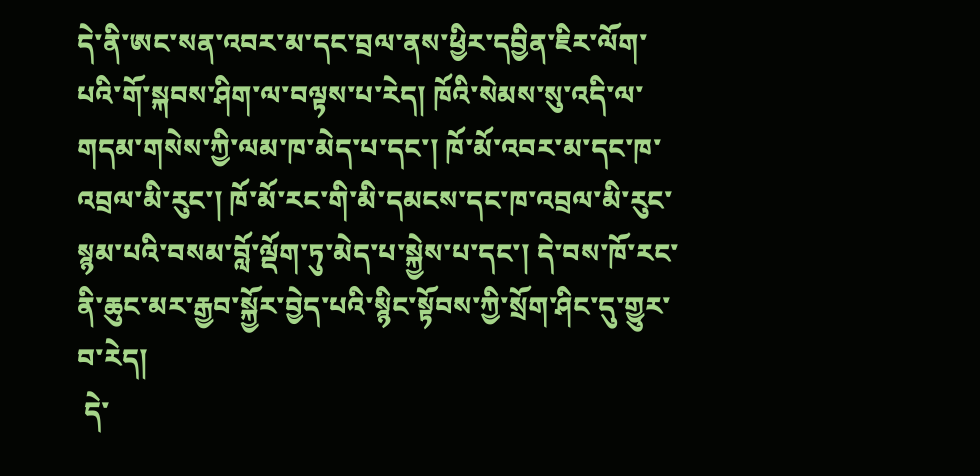དེ་ནི་ཨང་སན་འབར་མ་དང་བྲལ་ནས་ཕྱིར་དབྱིན་ཇིར་ལོག་པའི་གོ་སྐབས་ཤིག་ལ་བལྟས་པ་རེད། ཁོའི་སེམས་སུ་འདི་ལ་གདམ་གསེས་ཀྱི་ལམ་ཁ་མེད་པ་དང་། ཁོ་མོ་འབར་མ་དང་ཁ་འབྲལ་མི་རུང་། ཁོ་མོ་རང་གི་མི་དམངས་དང་ཁ་འབྲལ་མི་རུང་སྙམ་པའི་བསམ་བློ་ལྡོག་ཏུ་མེད་པ་སྐྱེས་པ་དང་། དེ་བས་ཁོ་རང་ནི་ཆུང་མར་རྒྱབ་སྐྱོར་བྱེད་པའི་སྙིང་སྟོབས་ཀྱི་སྲོག་ཤིང་དུ་གྱུར་བ་རེད།
 དེ་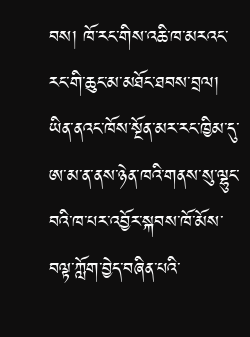བས། ཁོ་རང་གིས་འཆི་ཁ་མརའང་རང་གི་ཆུང་མ་མཐོང་ཐབས་བྲལ། ཡིན་ནའང་ཁོས་སྔོན་མར་རང་ཁྱིམ་དུ་ཨ་མ་ན་ནས་ཉེན་ཁའི་གནས་སུ་ལྷུང་བའི་ཁ་པར་འབྱོར་སྐབས་ཁོ་མོས་བལྟ་ཀློག་བྱེད་བཞིན་པའི་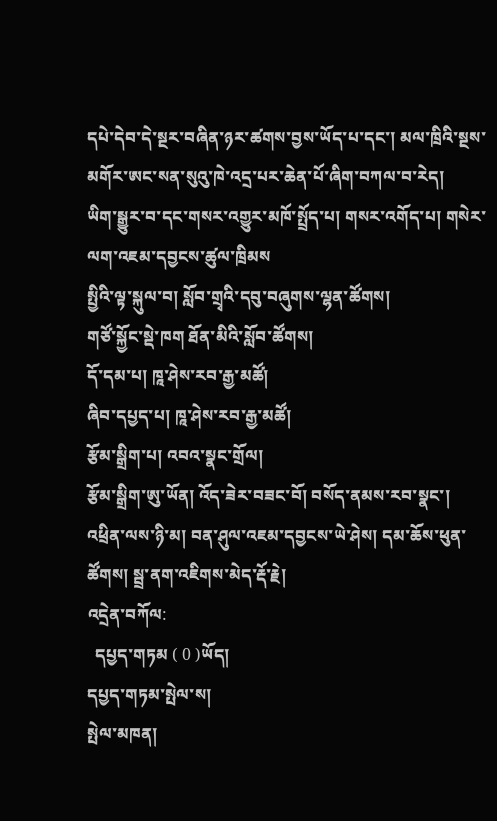དཔེ་དེབ་དེ་སྔར་བཞིན་ཉར་ཚགས་བྱས་ཡོད་པ་དང་། མལ་ཁྲིའི་སྔས་མགོར་ཨང་སན་སུའུ་ཁེ་འདྲ་པར་ཆེན་པོ་ཞིག་བཀལ་བ་རེད།
ཡིག་སྒྱུར་བ་དང་གསར་འགྱུར་མཁོ་སྤྲོད་པ། གསར་འགོད་པ། གསེར་ལག་འཇམ་དབྱངས་ཚུལ་ཁྲིམས
སྤྱིའི་ལྟ་སྐུལ་བ། སློབ་གྲྭའི་དབུ་བཞུགས་ལྷན་ཚོགས།
གཙོ་སྐྱོང་སྡེ་ཁག ཐོན་མིའི་སློབ་ཚོགས།
དོ་དམ་པ། ཁཱ་ཤེས་རབ་རྒྱ་མཚོ།
ཞིབ་དཔྱད་པ། ཁཱ་ཤེས་རབ་རྒྱ་མཚོ།
རྩོམ་སྒྲིག་པ། འབའ་སྣང་གྲོལ།
རྩོམ་སྒྲིག་ཨུ་ཡོན། འོད་ཟེར་བཟང་བོ། བསོད་ནམས་རབ་སྣང་། འཕྲིན་ལས་ཉི་མ། བན་ཤུལ་འཇམ་དབྱངས་ཡེ་ཤེས། དམ་ཆོས་ཕུན་ཚོགས། སྦྲ་ནག་འཇིགས་མེད་རྡོ་རྗེ།
འདྲེན་བཀོལ:
  དཔྱད་གཏམ ( 0 )ཡོད།
དཔྱད་གཏམ་སྤེལ་ས།
སྤེལ་མཁན།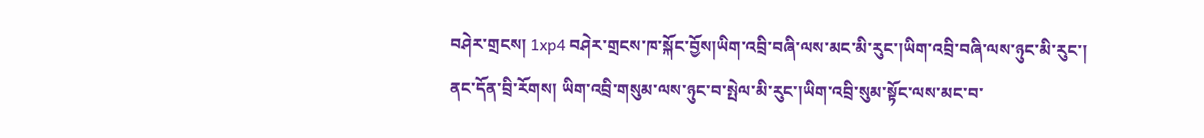བཤེར་གྲངས། 1xp4 བཤེར་གྲངས་ཁ་སྐོང་བྱོས།ཡིག་འབྲི་བཞི་ལས་མང་མི་རུང་།ཡིག་འབྲི་བཞི་ལས་ཉུང་མི་རུང་།
ནང་དོན་བྲི་རོགས། ཡིག་འབྲི་གསུམ་ལས་ཉུང་བ་སྤེལ་མི་རུང་།ཡིག་འབྲི་སུམ་སྟོང་ལས་མང་བ་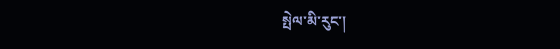སྤེལ་མི་རུང་།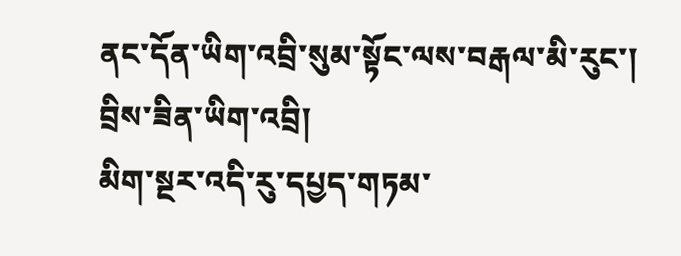ནང་དོན་ཡིག་འབྲི་སུམ་སྟོང་ལས་བརྒལ་མི་རུང་། བྲིས་ཟིན་ཡིག་འབྲི།
མིག་སྔར་འདི་རུ་དཔྱད་གཏམ་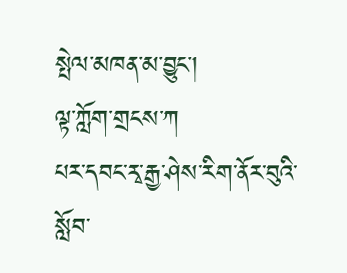སྤེལ་མཁན་མ་བྱུང་།
ལྟ་ཀློག་གྲངས་ཀ
པར་དབང་རྭ་རྒྱ་ཤེས་རིག་ནོར་བུའི་སློབ་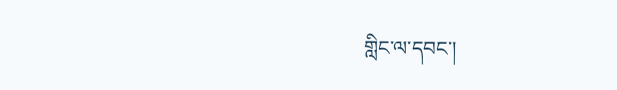གླིང་ལ་དབང་།